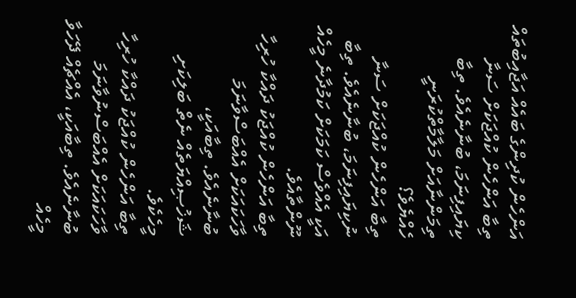އަންހެން ކުދިންގެ ބައެއް އަޖާއިބުތައް
ތިބާ އަންހެން ކުއްޖަކަށް ސަނާ ކިޔައިފިނަމަ، ބުނާނެއެވެ. ތިބާ ތިމަންނާއަށް މަލާމާތްކުރަނީ ހެއްޔެވެ؟
ތިބާ އަންހެން ކުއްޖަކަށް ސަނާ ނުކިޔައިފިނަމަ، ބުނާނެއެވެ. ތިބާ އަކީ އެއްވެސް ކަމަކަށް ކަމުދާނެ މީހެއް ނޫންތާއެވެ.
ތިބާ އަންހެން ކުއްޖަކު ދައްކާ ހުރިހާ ވާހަކައަކަށް އެއްބަސްވާނަމަ ބުނާނެއެވެ. ތިބާއަކީ، ޝަޚުޞިއްޔަތެއް ނެތް ބަލިކަށި މީހެކެވެ.
ތިބާ އަންހެން ކުއްޖަކު ދައްކާ ހުރިހާ ވާހަކައަކަށް އެއްބަސްނުވާނަމަ ބުނާނެއެވެ. ތިބާއަކީ، އެއްޗެއް ދޭހަވާ މީހެއް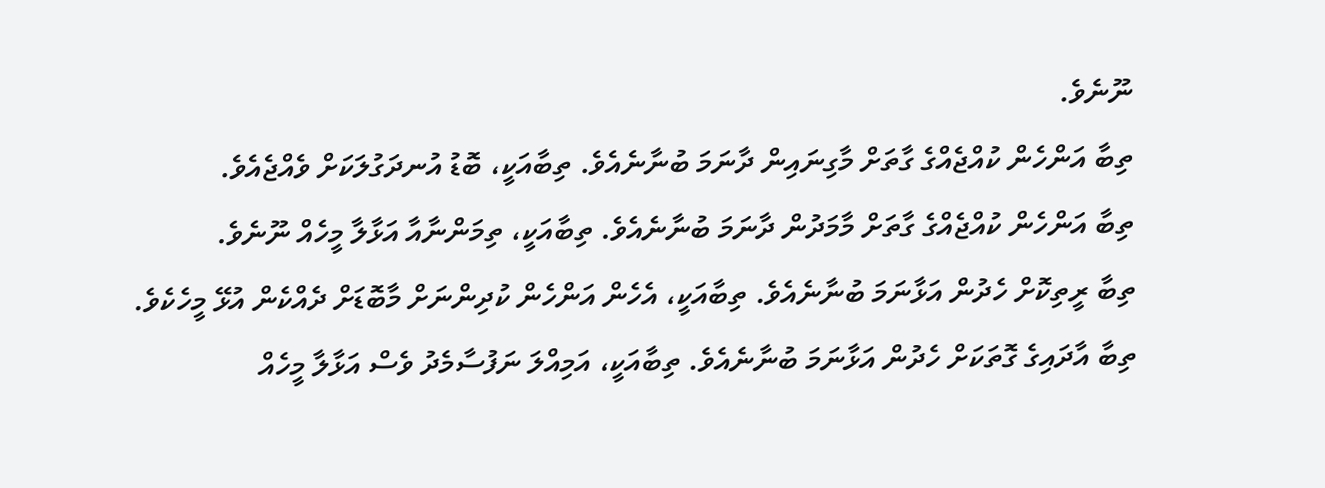ނޫނެވެ.
ތިބާ އަންހެން ކުއްޖެއްގެ ގާތަށް މާގިނައިން ދާނަމަ ބުނާނެއެވެ. ތިބާއަކީ، ބޮޑު އުނދަގުލަކަށް ވެއްޖެއެވެ.
ތިބާ އަންހެން ކުއްޖެއްގެ ގާތަށް މާމަދުން ދާނަމަ ބުނާނެއެވެ. ތިބާއަކީ، ތިމަންނާއާ އަޅާލާ މީހެއް ނޫނެވެ.
ތިބާ ރީތިކޮށް ހެދުން އަޅާނަމަ ބުނާނެއެވެ. ތިބާއަކީ، އެހެން އަންހެން ކުދިންނަށް މާބޮޑަށް ދެއްކެން އުޅޭ މީހެކެވެ.
ތިބާ އާދައިގެ ގޮތަކަށް ހެދުން އަޅާނަމަ ބުނާނެއެވެ. ތިބާއަކީ، އަމިއްލަ ނަފުސާމެދު ވެސް އަޅާލާ މީހެއް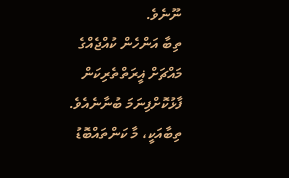ނޫނެވެ.
ތިބާ އަންހެން ކުއްޖެއްގެ މައްޗަށް ޣީރަތްތެރިކަން ފާޅުކޮށްފިނަމަ ބުނާނެއެވެ. ތިބާއަކީ، މާ ކަންތައްބޮޑު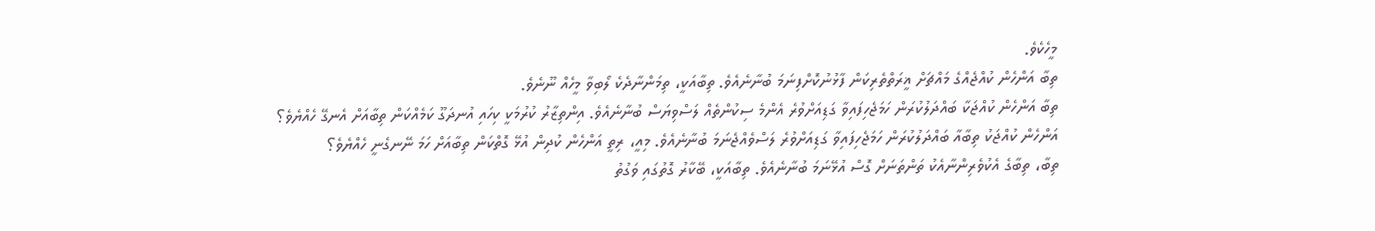މީހެކެވެ.
ތިބާ އަންހެން ކުއްޖެއްގެ މައްޗަށް ޣީރަތްތެރިކަން ފާޅުނުކޮށްފިނަމަ ބުނާނެއެވެ. ތިބާއަކީ، ތިމަންނާދެކެ ލޯބިވާ މީހެއް ނޫނެވެ.
ތިބާ އަންހެން ކުއްޖަކާ ބައްދަލުކުރަން ހަމަޖެހިފައިވާ ގަޑިއަށްވުރެ އެންމެ ސިކުންތެއް ލަސްވިޔަސް ބުނާނެއެވެ. އިންތިޒާރު ކުރުމަކީ ކިހައި އުނދަގޫ ކަމެއްކަން ތިބާއަށް އެނގޭ ހެއްޔެވެ؟
އަންހެން ކުއްޖަކު ތިބާއާ ބައްދަލުކުރަން ހަމަޖެހިފައިވާ ގަޑިއަށްވުރެ ލަސްވެއްޖެނަމަ ބުނާނެއެވެ. މިއީ، ރިތީ އަންހެން ކުދިން އުޅޭ ގޮތްކަން ތިބާއަށް ހަމަ ނޭނގެނީ ހެއްޔެވެ؟
ތިބާ، ތިބާގެ އެކުވެރިންނާއެކު ތަންތަނަށް ގޮސް އުޅޭނަމަ ބުނާނެއެވެ. ތިބާއަކީ، ބޭކާރު ގޮތުގައި ވަގުތު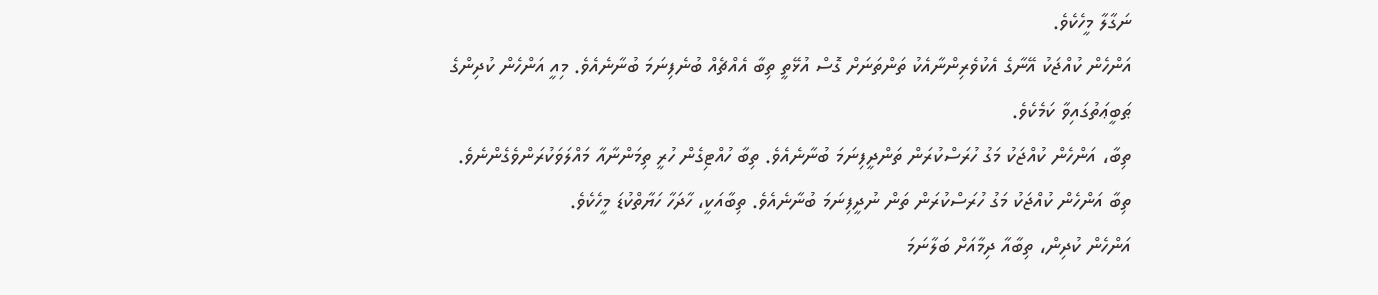ނަގާލާ މީހެކެވެ.
އަންހެން ކުއްޖަކު އޭނާގެ އެކުވެރިންނާއެކު ތަންތަނަށް ގޮސް އުޅޭތީ ތިބާ އެއްޗެއް ބުނެފިނަމަ ބުނާނެއެވެ. މިއީ އަންހެން ކުދިންގެ ޠަބީޢަތުގައިވާ ކަމެކެވެ.
ތިބާ، އަންހެން ކުއްޖަކު މަގު ހުރަސްކުރަން ތަންދީފިނަމަ ބުނާނެއެވެ. ތިބާ ހުއްޓިގެން ހުރީ ތިމަންނާއާ މައްލަވަކުރަންވެގެންނެވެ.
ތިބާ އަންހެން ކުއްޖަކު މަގު ހުރަސްކުރަން ތަން ނުދީފިނަމަ ބުނާނެއެވެ. ތިބާއަކީ، ހާދަހާ ހަޔާތްކުޑަ މީހެކެވެ.
އަންހެން ކުދިން، ތިބާއާ ދިމާއަށް ބަލާނަމަ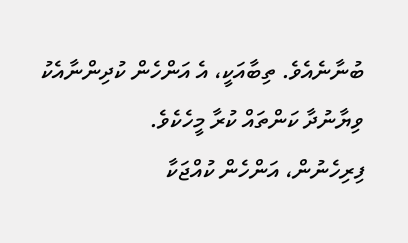ބުނާނެއެވެ. ތިބާއަކީ، އެ އަންހެން ކުދިންނާއެކު ވިޔާނުދާ ކަންތައް ކުރާ މީހެކެވެ.
ފިރިހެނުން، އަންހެން ކުއްޖަކާ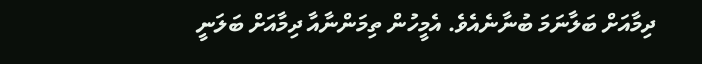ދިމާއަށް ބަލާނަމަ ބުނާނެއެވެ. އެމީހުން ތިމަންނާއާ ދިމާއަށް ބަލަނީ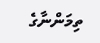ތިމަންނާގެ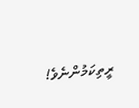ރީތިކަމުންނެވެ!